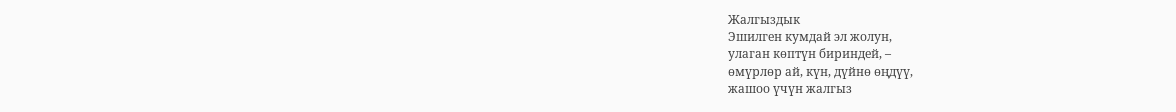Жалгыздык
Эшилген кумдай эл жолун,
улаган көптүн бириндей, –
өмүрлөр ай, күн, дүйнө өңдүү,
жашоо үчүн жалгыз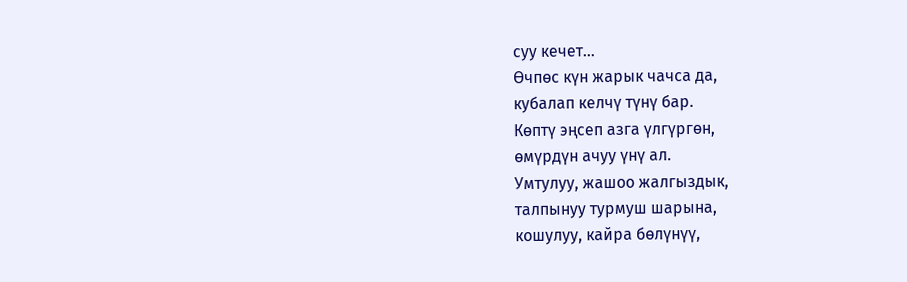суу кечет…
Өчпөс күн жарык чачса да,
кубалап келчү түнү бар.
Көптү эңсеп азга үлгүргөн,
өмүрдүн ачуу үнү ал.
Умтулуу, жашоо жалгыздык,
талпынуу турмуш шарына,
кошулуу, кайра бөлүнүү,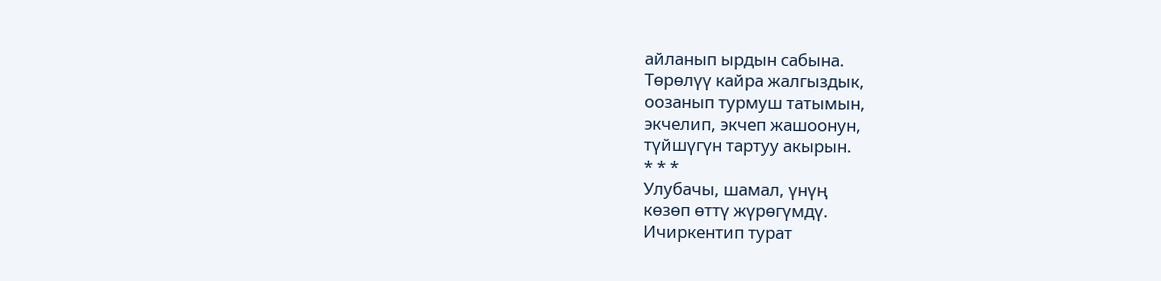айланып ырдын сабына.
Төрөлүү кайра жалгыздык,
оозанып турмуш татымын,
экчелип, экчеп жашоонун,
түйшүгүн тартуу акырын.
* * *
Улубачы, шамал, үнүң
көзөп өттү жүрөгүмдү.
Ичиркентип турат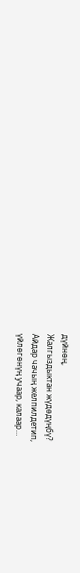дүйнөң,
Жалгыздыктан жүдөдүңбү?
Айдар чачың желпилдетип,
үйлөгөнүң учаар, калаар…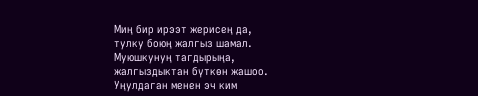Миң бир ирээт жерисең да,
тулку боюң жалгыз шамал.
Муюшкунуң тагдырыңа,
жалгыздыктан бүткөн жашоо.
Уңулдаган менен эч ким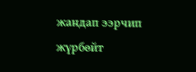жандап ээрчип жүрбөйт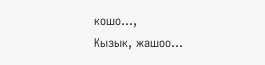кошо…,
Кызык, жашоо…